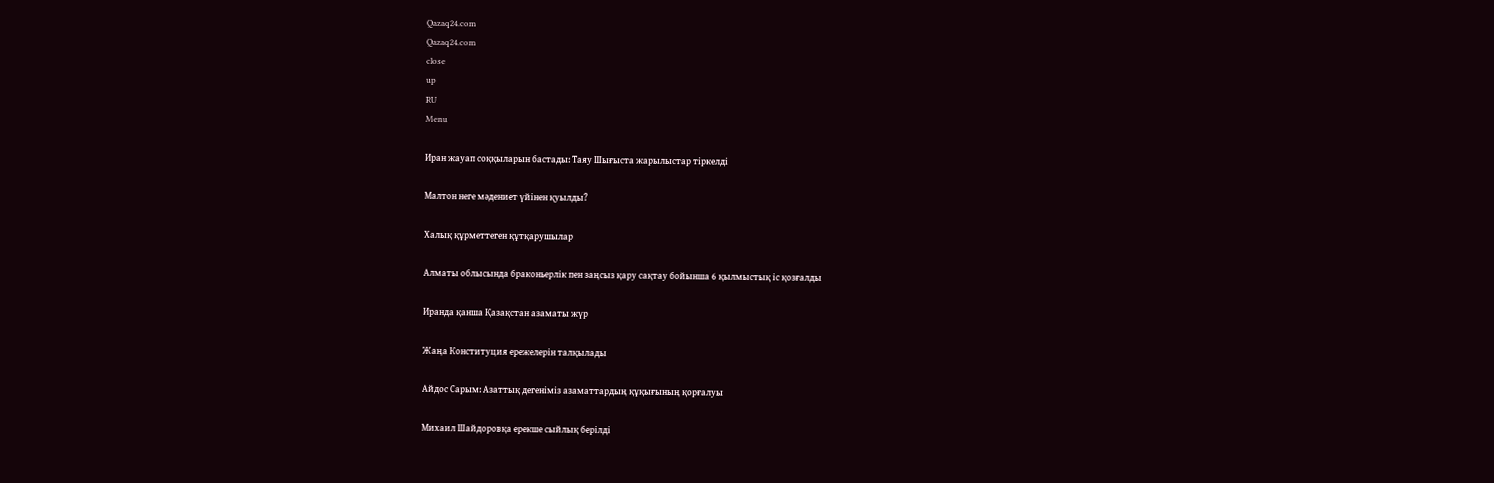Qazaq24.com
Qazaq24.com
close
up
RU
Menu

Иран жауап соққыларын бастады: Таяу Шығыста жарылыстар тіркелді

Малтон неге мәдениет үйінен қуылды?

Халық құрметтеген құтқарушылар

Алматы облысында браконьерлік пен заңсыз қару сақтау бойынша 6 қылмыстық іс қозғалды

Иранда қанша Қазақстан азаматы жүр

Жаңа Конституция ережелерін талқылады

Айдос Сарым: Азаттық дегеніміз азаматтардың құқығының қорғалуы

Михаил Шайдоровқа ерекше сыйлық берілді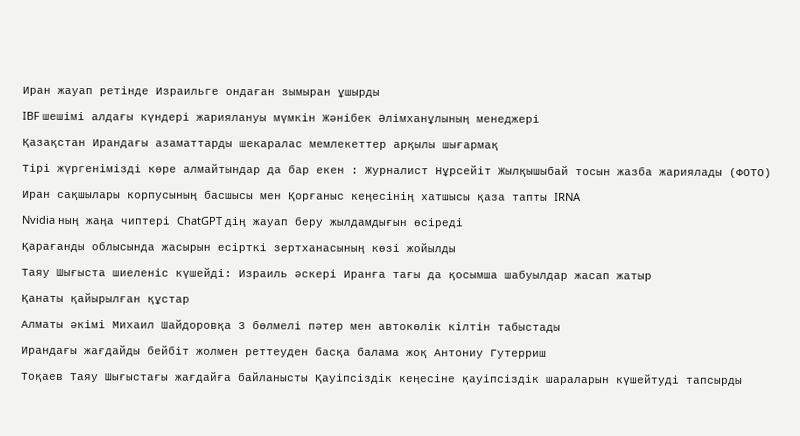Иран жауап ретінде Израильге ондаған зымыран ұшырды

IBF шешімі алдағы күндері жариялануы мүмкін Жәнібек Әлімханұлының менеджері

Қазақстан Ирандағы азаматтарды шекаралас мемлекеттер арқылы шығармақ

Тірі жүргенімізді көре алмайтындар да бар екен : Журналист Нұрсейіт Жылқышыбай тосын жазба жариялады (ФОТО)

Иран сақшылары корпусының басшысы мен Қорғаныс кеңесінің хатшысы қаза тапты IRNA

Nvidia ның жаңа чиптері ChatGPT дің жауап беру жылдамдығын өсіреді

Қарағанды облысында жасырын есірткі зертханасының көзі жойылды

Таяу Шығыста шиеленіс күшейді: Израиль әскері Иранға тағы да қосымша шабуылдар жасап жатыр

Қанаты қайырылған құстар

Алматы әкімі Михаил Шайдоровқа 3 бөлмелі пәтер мен автокөлік кілтін табыстады

Ирандағы жағдайды бейбіт жолмен реттеуден басқа балама жоқ Антониу Гутерриш

Тоқаев Таяу Шығыстағы жағдайға байланысты Қауіпсіздік кеңесіне қауіпсіздік шараларын күшейтуді тапсырды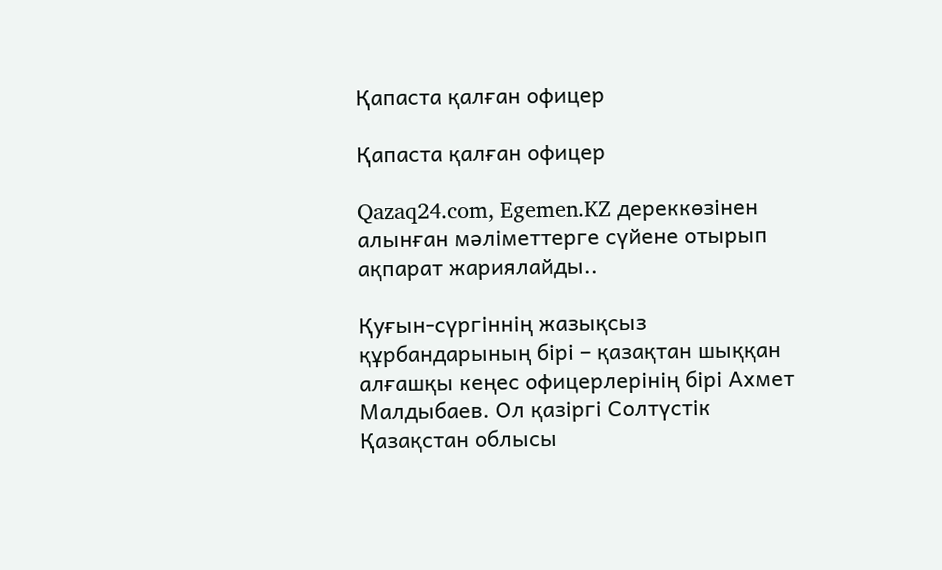Қапаста қалған офицер

Қапаста қалған офицер

Qazaq24.com, Egemen.KZ дереккөзінен алынған мәліметтерге сүйене отырып ақпарат жариялайды..

Қуғын-сүргіннің жазықсыз құрбандарының бірі – қазақтан шыққан алғашқы кеңес офицерлерінің бірі Ахмет Малдыбаев. Ол қазіргі Солтүстік Қазақстан облысы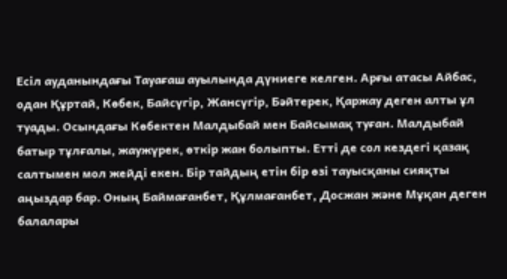Есіл ауданындағы Тауағаш ауылында дүниеге келген. Арғы атасы Айбас, одан Құртай, Көбек, Байсүгір, Жансүгір, Бәйтерек, Қаржау деген алты ұл туады. Осындағы Көбектен Малдыбай мен Байсымақ туған. Малдыбай батыр тұлғалы, жаужүрек, өткір жан болыпты. Етті де сол кездегі қазақ салтымен мол жейді екен. Бір тайдың етін бір өзі тауысқаны сияқты аңыздар бар. Оның Баймағанбет, Құлмағанбет, Досжан және Мұқан деген балалары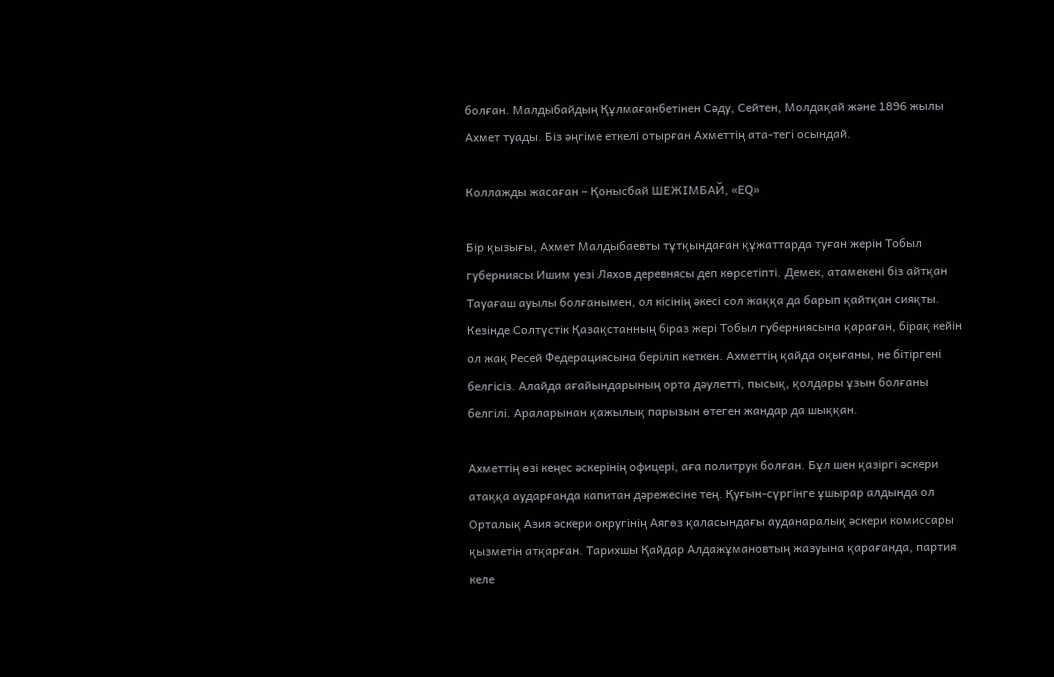болған. Малдыбайдың Құлмағанбетінен Сәду, Сейтен, Молдақай және 1896 жылы Ахмет туады. Біз әңгіме еткелі отырған Ахметтің ата-тегі осындай.

Коллажды жасаған – Қонысбай ШЕЖІМБАЙ, «EQ»

Бір қызығы, Ахмет Малдыбаевты тұтқындаған құжаттарда туған жерін Тобыл губерниясы Ишим уезі Ляхов деревнясы деп көрсетіпті. Демек, атамекені біз айтқан Тауағаш ауылы болғанымен, ол кісінің әкесі сол жаққа да барып қайтқан сияқты. Кезінде Солтүстік Қазақстанның біраз жері Тобыл губерниясына қараған, бірақ кейін ол жақ Ресей Федерациясына беріліп кеткен. Ахметтің қайда оқығаны, не бітіргені белгісіз. Алайда ағайындарының орта дәулетті, пысық, қолдары ұзын болғаны белгілі. Араларынан қажылық парызын өтеген жандар да шыққан.

Ахметтің өзі кеңес әскерінің офицері, аға политрук болған. Бұл шен қазіргі әскери атаққа аударғанда капитан дәрежесіне тең. Қуғын-сүргінге ұшырар алдында ол Орталық Азия әскери округінің Аягөз қаласындағы ауданаралық әскери комиссары қызметін атқарған. Тарихшы Қайдар Алдажұмановтың жазуына қарағанда, партия келе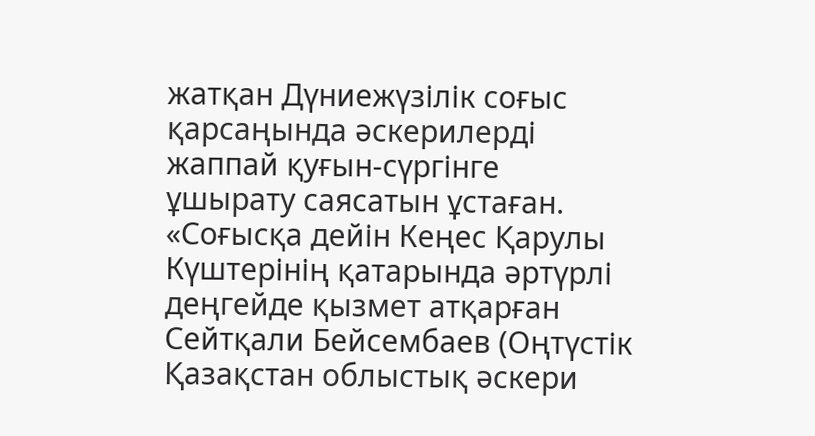жатқан Дүниежүзілік соғыс қарсаңында әскерилерді жаппай қуғын-сүргінге ұшырату саясатын ұстаған. «Соғысқа дейін Кеңес Қарулы Күштерінің қатарында әртүрлі деңгейде қызмет атқарған Сейтқали Бейсембаев (Оңтүстік Қазақстан облыстық әскери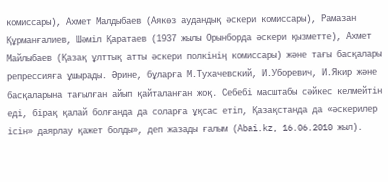комиссары), Ахмет Малдыбаев (Аякөз аудандық әскери комиссары), Рамазан Құрманғалиев, Шәміл Қаратаев (1937 жылы Орынборда әскери қызметте), Ахмет Майлыбаев (Қазақ ұлттық атты әскери полкінің комиссары) және тағы басқалары репрессияға ұшырады. Әрине, бұларға М.Тухачевский, И.Уборевич, И.Якир және басқаларына тағылған айып қайталанған жоқ. Себебі масштабы сәйкес келмейтін еді, бірақ қалай болғанда да соларға ұқсас етіп, Қазақстанда да «әскерилер ісін» даярлау қажет болды», деп жазады ғалым (Аbai.kz, 16.06.2010 жыл).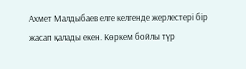Ахмет Малдыбаев елге келгенде жерлестері бір жасап қалады екен. Көркем бойлы түр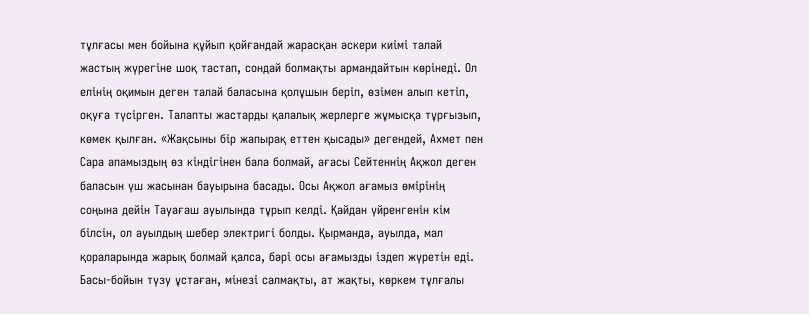тұлғасы мен бойына құйып қойғандай жарасқан әскери киімі талай жастың жүрегіне шоқ тастап, сондай болмақты армандайтын көрінеді. Ол елінің оқимын деген талай баласына қолұшын беріп, өзімен алып кетіп, оқуға түсірген. Талапты жастарды қалалық жерлерге жұмысқа тұрғызып, көмек қылған. «Жақсыны бір жапырақ еттен қысады» дегендей, Ахмет пен Сара апамыздың өз кіндігінен бала болмай, ағасы Сейтеннің Ақжол деген баласын үш жасынан бауырына басады. Осы Ақжол ағамыз өмірінің соңына дейін Тауағаш ауылында тұрып келді. Қайдан үйренгенін кім білсін, ол ауылдың шебер электригі болды. Қырманда, ауылда, мал қораларында жарық болмай қалса, бәрі осы ағамызды іздеп жүретін еді. Басы-бойын түзу ұстаған, мінезі салмақты, ат жақты, көркем тұлғалы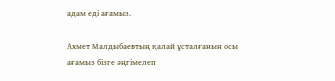адам еді ағамыз.

Ахмет Малдыбаевтың қалай ұсталғанын осы ағамыз бізге әңгімелеп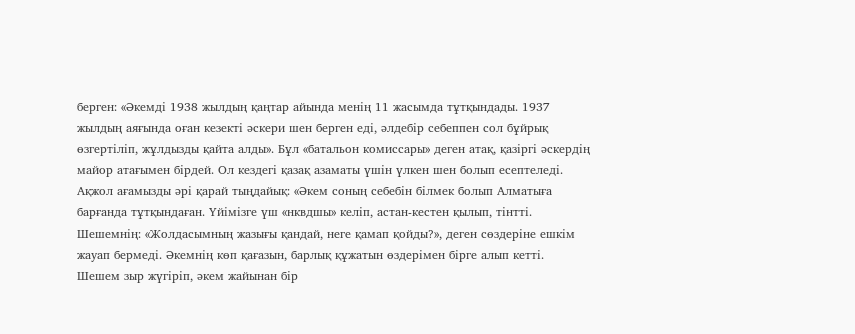берген: «Әкемді 1938 жылдың қаңтар айында менің 11 жасымда тұтқындады. 1937 жылдың аяғында оған кезекті әскери шен берген еді, әлдебір себеппен сол бұйрық өзгертіліп, жұлдызды қайта алды». Бұл «батальон комиссары» деген атақ, қазіргі әскердің майор атағымен бірдей. Ол кездегі қазақ азаматы үшін үлкен шен болып есептеледі. Ақжол ағамызды әрі қарай тыңдайық: «Әкем соның себебін білмек болып Алматыға барғанда тұтқындаған. Үйімізге үш «нквдшы» келіп, астан-кестен қылып, тінтті. Шешемнің: «Жолдасымның жазығы қандай, неге қамап қойды?», деген сөздеріне ешкім жауап бермеді. Әкемнің көп қағазын, барлық құжатын өздерімен бірге алып кетті. Шешем зыр жүгіріп, әкем жайынан бір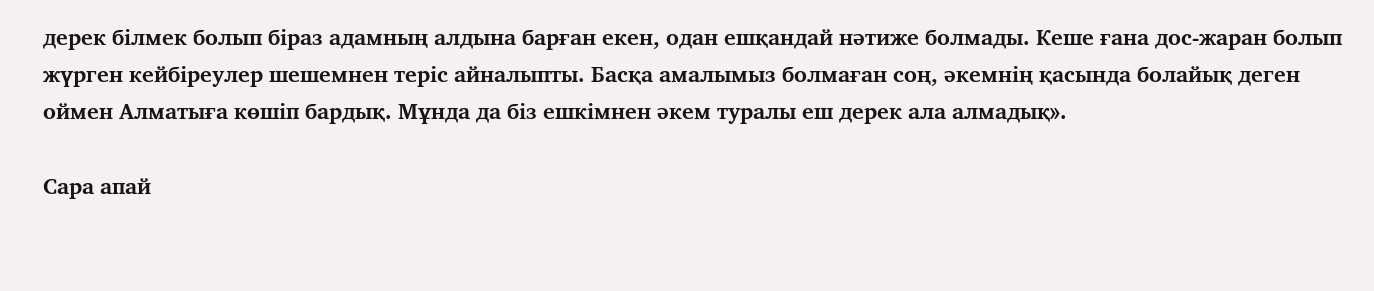дерек білмек болып біраз адамның алдына барған екен, одан ешқандай нәтиже болмады. Кеше ғана дос-жаран болып жүрген кейбіреулер шешемнен теріс айналыпты. Басқа амалымыз болмаған соң, әкемнің қасында болайық деген оймен Алматыға көшіп бардық. Мұнда да біз ешкімнен әкем туралы еш дерек ала алмадық».

Сара апай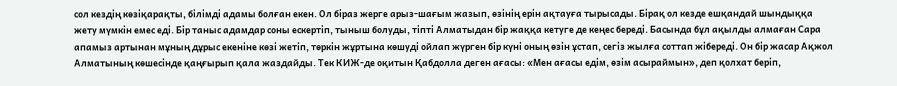сол кездің көзіқарақты, білімді адамы болған екен. Ол біраз жерге арыз-шағым жазып, өзінің ерін ақтауға тырысады. Бірақ ол кезде ешқандай шындыққа жету мүмкін емес еді. Бір таныс адамдар соны ескертіп, тыныш болуды, тіпті Алматыдан бір жаққа кетуге де кеңес береді. Басында бұл ақылды алмаған Сара апамыз артынан мұның дұрыс екеніне көзі жетіп, төркін жұртына көшуді ойлап жүрген бір күні оның өзін ұстап, сегіз жылға соттап жібереді. Он бір жасар Ақжол Алматының көшесінде қаңғырып қала жаздайды. Тек КИЖ-де оқитын Қабдолла деген ағасы: «Мен ағасы едім, өзім асыраймын», деп қолхат беріп,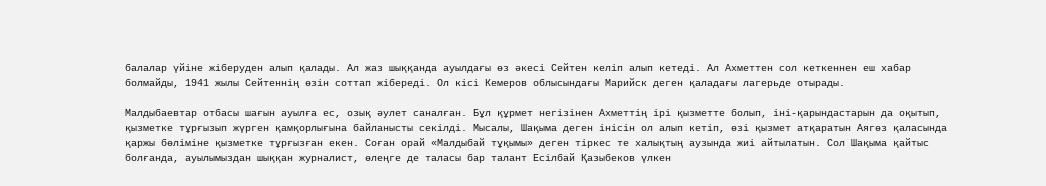балалар үйіне жіберуден алып қалады. Ал жаз шыққанда ауылдағы өз әкесі Сейтен келіп алып кетеді. Ал Ахметтен сол кеткеннен еш хабар болмайды, 1941 жылы Сейтеннің өзін соттап жібереді. Ол кісі Кемеров облысындағы Марийск деген қаладағы лагерьде отырады.

Малдыбаевтар отбасы шағын ауылға ес, озық әулет саналған. Бұл құрмет негізінен Ахметтің ірі қызметте болып, іні-қарындастарын да оқытып, қызметке тұрғызып жүрген қамқорлығына байланысты секілді. Мысалы, Шақыма деген інісін ол алып кетіп, өзі қызмет атқаратын Аягөз қаласында қаржы бөліміне қызметке тұрғызған екен. Соған орай «Малдыбай тұқымы» деген тіркес те халықтың аузында жиі айтылатын. Сол Шақыма қайтыс болғанда, ауылымыздан шыққан журналист, өлеңге де таласы бар талант Есілбай Қазыбеков үлкен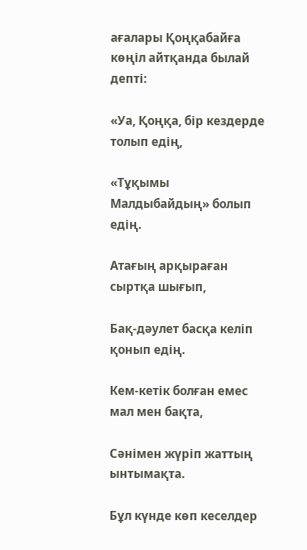ағалары Қоңқабайға көңіл айтқанда былай депті:

«Уа, Қоңқа, бір кездерде толып едің,

«Тұқымы Малдыбайдың» болып едің.

Атағың арқыраған сыртқа шығып,

Бақ-дәулет басқа келіп қонып едің.

Кем-кетік болған емес мал мен бақта,

Сәнімен жүріп жаттың ынтымақта.

Бұл күнде көп кеселдер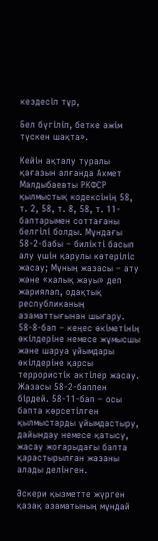кездесіп тұр,

Бел бүгіліп, бетке әжім түскен шақта».

Кейін ақталу туралы қағазын алғанда Ахмет Малдыбаевты РКФСР қылмыстық кодексінің 58, т. 2, 58, т. 8, 58, т. 11-баптарымен соттағаны белгілі болды. Мұндағы 58-2-бабы – билікті басып алу үшін қарулы көтеріліс жасау; Мұның жазасы – ату және «халық жауы» деп жариялап, одақтық республиканың азаматтығынан шығару. 58-8-бап – кеңес өкіметінің өкілдеріне немесе жұмысшы және шаруа ұйымдары өкілдеріне қарсы террористік актілер жасау. Жазасы 58-2-баппен бірдей. 58-11-бап – осы бапта көрсетілген қылмыстарды ұйымдастыру, дайындау немесе қатысу, жасау жоғарыдағы бапта қарастырылған жазаны алады делінген.

Әскери қызметте жүрген қазақ азаматының мұндай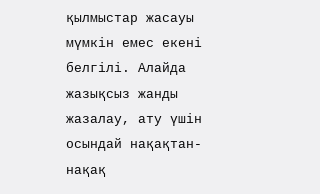қылмыстар жасауы мүмкін емес екені белгілі. Алайда жазықсыз жанды жазалау, ату үшін осындай нақақтан-нақақ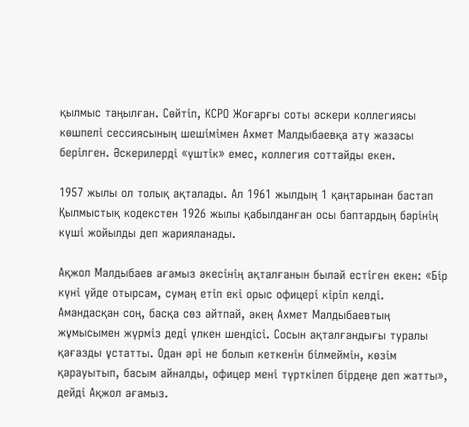қылмыс таңылған. Сөйтіп, КСРО Жоғарғы соты әскери коллегиясы көшпелі сессиясының шешімімен Ахмет Малдыбаевқа ату жазасы берілген. Әскерилерді «үштік» емес, коллегия соттайды екен.

1957 жылы ол толық ақталады. Ал 1961 жылдың 1 қаңтарынан бастап Қылмыстық кодекстен 1926 жылы қабылданған осы баптардың бәрінің күші жойылды деп жарияланады.

Ақжол Малдыбаев ағамыз әкесінің ақталғанын былай естіген екен: «Бір күні үйде отырсам, сумаң етіп екі орыс офицері кіріп келді. Амандасқан соң, басқа сөз айтпай, әкең Ахмет Малдыбаевтың жұмысымен жүрміз деді үлкен шендісі. Сосын ақталғандығы туралы қағазды ұстатты. Одан әрі не болып кеткенін білмеймін, көзім қарауытып, басым айналды, офицер мені түрткілеп бірдеңе деп жатты», дейді Ақжол ағамыз.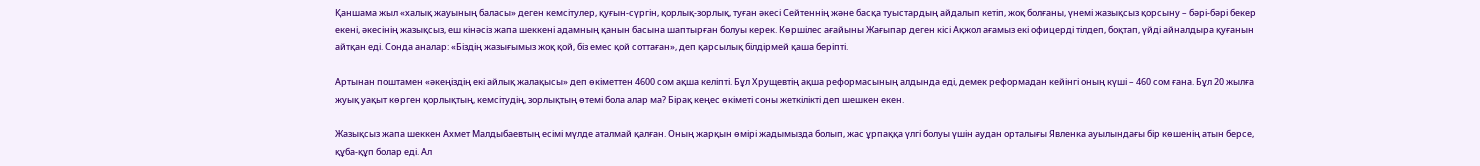Қаншама жыл «халық жауының баласы» деген кемсітулер, қуғын-сүргін, қорлық-зорлық, туған әкесі Сейтеннің және басқа туыстардың айдалып кетіп, жоқ болғаны, үнемі жазықсыз қорсыну – бәрі-бәрі бекер екені, әкесінің жазықсыз, еш кінәсіз жапа шеккені адамның қанын басына шаптырған болуы керек. Көршілес ағайыны Жағыпар деген кісі Ақжол ағамыз екі офицерді тілдеп, боқтап, үйді айналдыра қуғанын айтқан еді. Сонда аналар: «Біздің жазығымыз жоқ қой, біз емес қой соттаған», деп қарсылық білдірмей қаша беріпті.

Артынан поштамен «әкеңіздің екі айлық жалақысы» деп өкіметтен 4600 сом ақша келіпті. Бұл Хрущевтің ақша реформасының алдында еді, демек реформадан кейінгі оның күші – 460 сом ғана. Бұл 20 жылға жуық уақыт көрген қорлықтың, кемсітудің, зорлықтың өтемі бола алар ма? Бірақ кеңес өкіметі соны жеткілікті деп шешкен екен.

Жазықсыз жапа шеккен Ахмет Малдыбаевтың есімі мүлде аталмай қалған. Оның жарқын өмірі жадымызда болып, жас ұрпаққа үлгі болуы үшін аудан орталығы Явленка ауылындағы бір көшенің атын берсе, құба-құп болар еді. Ал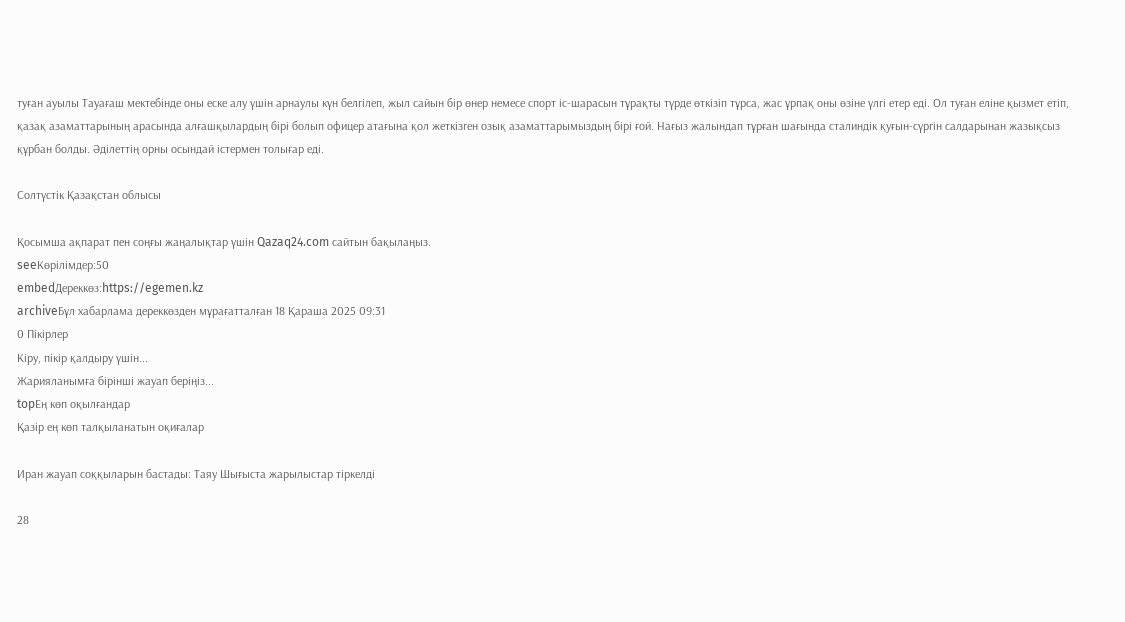туған ауылы Тауағаш мектебінде оны еске алу үшін арнаулы күн белгілеп, жыл сайын бір өнер немесе спорт іс-шарасын тұрақты түрде өткізіп тұрса, жас ұрпақ оны өзіне үлгі етер еді. Ол туған еліне қызмет етіп, қазақ азаматтарының арасында алғашқылардың бірі болып офицер атағына қол жеткізген озық азаматтарымыздың бірі ғой. Нағыз жалындап тұрған шағында сталиндік қуғын-сүргін салдарынан жазықсыз құрбан болды. Әділеттің орны осындай істермен толығар еді.

Солтүстік Қазақстан облысы

Қосымша ақпарат пен соңғы жаңалықтар үшін Qazaq24.com сайтын бақылаңыз.
seeКөрілімдер:50
embedДереккөз:https://egemen.kz
archiveБұл хабарлама дереккөзден мұрағатталған 18 Қараша 2025 09:31
0 Пікірлер
Кіру, пікір қалдыру үшін...
Жарияланымға бірінші жауап беріңіз...
topЕң көп оқылғандар
Қазір ең көп талқыланатын оқиғалар

Иран жауап соққыларын бастады: Таяу Шығыста жарылыстар тіркелді

28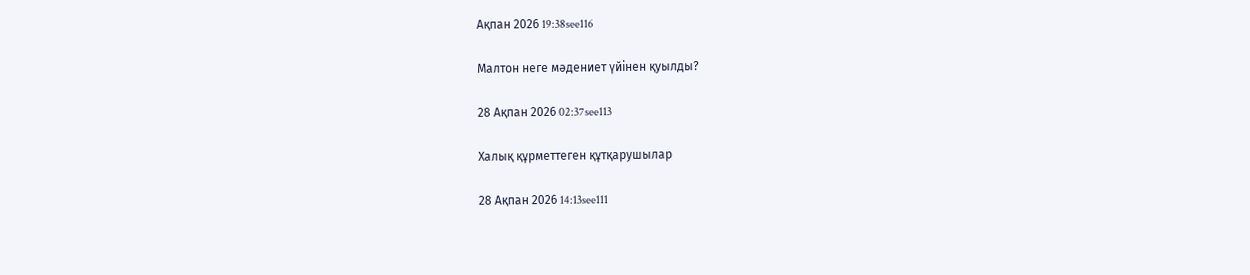Ақпан 2026 19:38see116

Малтон неге мәдениет үйінен қуылды?

28 Ақпан 2026 02:37see113

Халық құрметтеген құтқарушылар

28 Ақпан 2026 14:13see111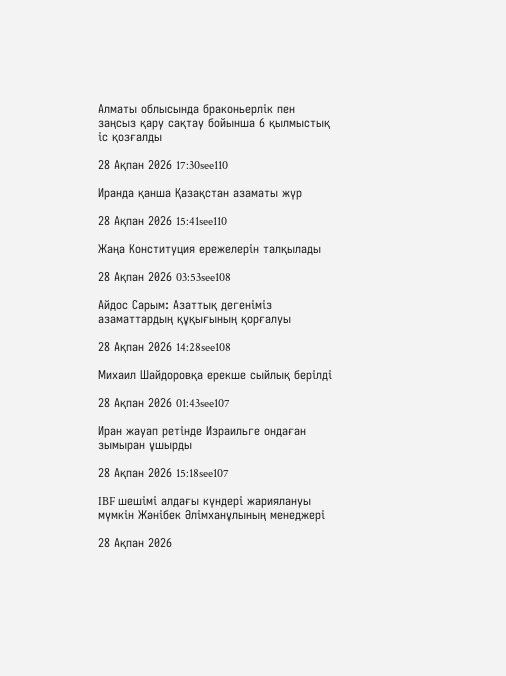Алматы облысында браконьерлік пен заңсыз қару сақтау бойынша 6 қылмыстық іс қозғалды

28 Ақпан 2026 17:30see110

Иранда қанша Қазақстан азаматы жүр

28 Ақпан 2026 15:41see110

Жаңа Конституция ережелерін талқылады

28 Ақпан 2026 03:53see108

Айдос Сарым: Азаттық дегеніміз азаматтардың құқығының қорғалуы

28 Ақпан 2026 14:28see108

Михаил Шайдоровқа ерекше сыйлық берілді

28 Ақпан 2026 01:43see107

Иран жауап ретінде Израильге ондаған зымыран ұшырды

28 Ақпан 2026 15:18see107

IBF шешімі алдағы күндері жариялануы мүмкін Жәнібек Әлімханұлының менеджері

28 Ақпан 2026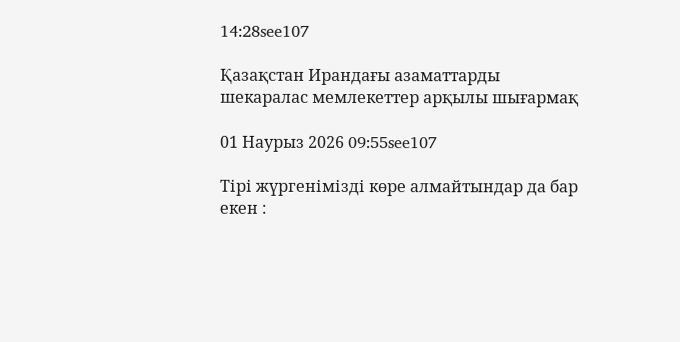14:28see107

Қазақстан Ирандағы азаматтарды шекаралас мемлекеттер арқылы шығармақ

01 Наурыз 2026 09:55see107

Тірі жүргенімізді көре алмайтындар да бар екен :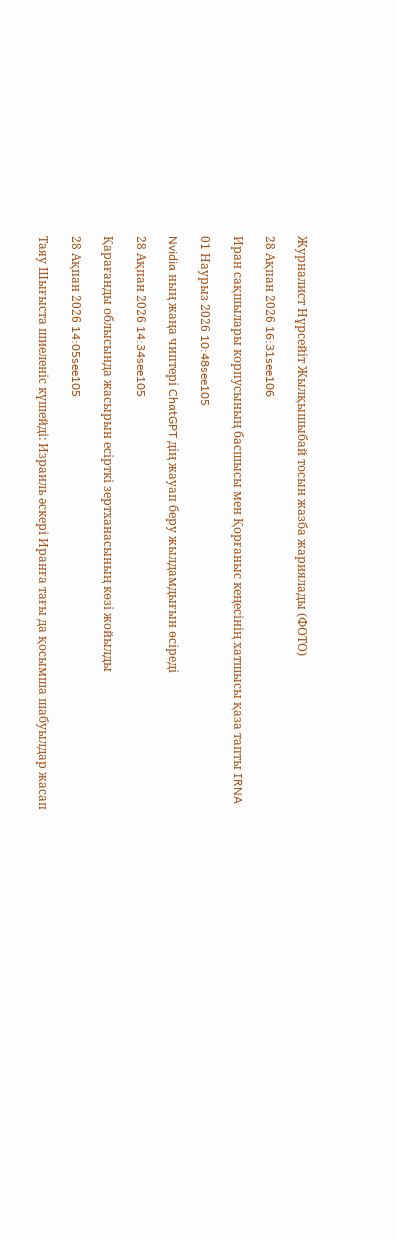Журналист Нұрсейіт Жылқышыбай тосын жазба жариялады (ФОТО)

28 Ақпан 2026 16:31see106

Иран сақшылары корпусының басшысы мен Қорғаныс кеңесінің хатшысы қаза тапты IRNA

01 Наурыз 2026 10:48see105

Nvidia ның жаңа чиптері ChatGPT дің жауап беру жылдамдығын өсіреді

28 Ақпан 2026 14:34see105

Қарағанды облысында жасырын есірткі зертханасының көзі жойылды

28 Ақпан 2026 14:05see105

Таяу Шығыста шиеленіс күшейді: Израиль әскері Иранға тағы да қосымша шабуылдар жасап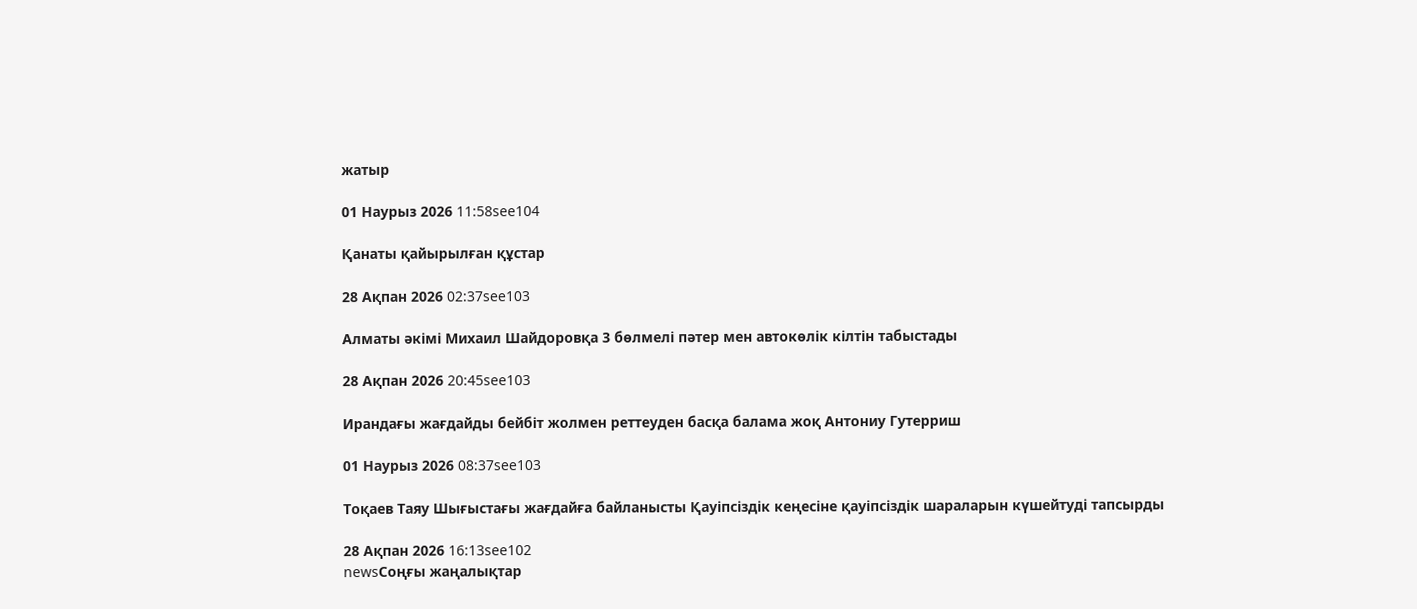жатыр

01 Наурыз 2026 11:58see104

Қанаты қайырылған құстар

28 Ақпан 2026 02:37see103

Алматы әкімі Михаил Шайдоровқа 3 бөлмелі пәтер мен автокөлік кілтін табыстады

28 Ақпан 2026 20:45see103

Ирандағы жағдайды бейбіт жолмен реттеуден басқа балама жоқ Антониу Гутерриш

01 Наурыз 2026 08:37see103

Тоқаев Таяу Шығыстағы жағдайға байланысты Қауіпсіздік кеңесіне қауіпсіздік шараларын күшейтуді тапсырды

28 Ақпан 2026 16:13see102
newsСоңғы жаңалықтар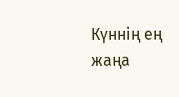Күннің ең жаңа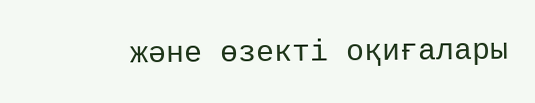және өзекті оқиғалары